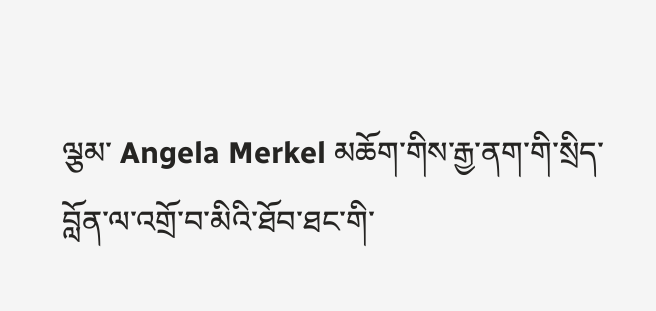ལྕམ་ Angela Merkel མཆོག་གིས་རྒྱ་ནག་གི་སྲིད་བློན་ལ་འགྲོ་བ་མིའི་ཐོབ་ཐང་གི་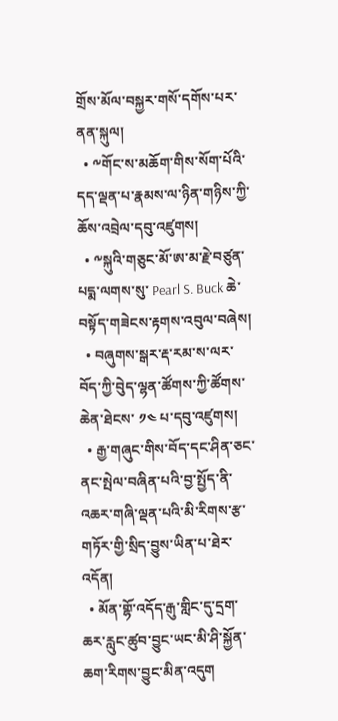གྲོས་མོལ་བསྐྱར་གསོ་དགོས་པར་ནན་སྐུལ།
  • ༸གོང་ས་མཆོག་གིས་སོག་པོའི་དད་ལྡན་པ་རྣམས་ལ་ཉིན་གཉིས་ཀྱི་ཆོས་འབྲེལ་དབུ་འཛུགས།
  • ༸སྐུའི་གཅུང་མོ་ཨ་མ་རྗེ་བཙུན་པདྨ་ལགས་སུ་ Pearl S. Buck ཆེ་བསྟོད་གཟེངས་རྟགས་འབུལ་བཞེས།
  • བཞུགས་སྒར་རྡ་རམ་ས་ལར་བོད་ཀྱི་བེུད་ལྷན་ཚོགས་ཀྱི་ཚོགས་ཆེན་ཐེངས་ ༡༤ པ་དབུ་འཛུགས།
  • རྒྱ་གཞུང་གིས་བོད་དང་ཤིན་ཅང་ནང་སྤེལ་བཞིན་པའི་བྱ་སྤྱོད་ནི་འཆར་གཞི་ལྡན་པའི་མི་རིགས་རྩ་གཏོར་གྱི་སྲིད་བྱུས་ཡིན་པ་ཐེར་འདོན།
  • མོན་གྷོ་འདོད་རྒུ་གླིང་དུ་དྲག་ཆར་རླུང་ཚུབ་བྱུང་ཡང་མི་ཤི་སྐྱོན་ཆག་རིགས་བྱུང་མིན་འདུག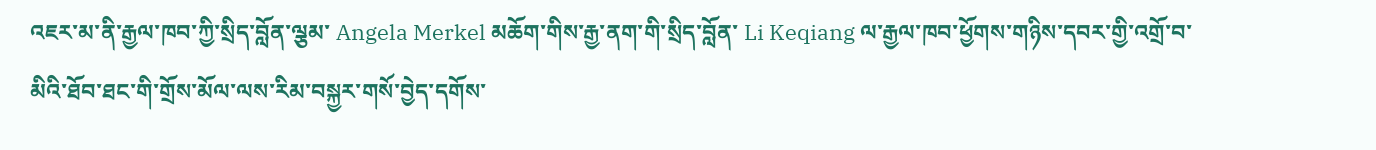འཇར་མ་ནི་རྒྱལ་ཁབ་ཀྱི་སྲིད་བློན་ལྕམ་ Angela Merkel མཆོག་གིས་རྒྱ་ནག་གི་སྲིད་བློན་ Li Keqiang ལ་རྒྱལ་ཁབ་ཕྱོགས་གཉིས་དབར་གྱི་འགྲོ་བ་མིའི་ཐོབ་ཐང་གི་གྲོས་མོལ་ལས་རིམ་བསྐྱར་གསོ་བྱེད་དགོས་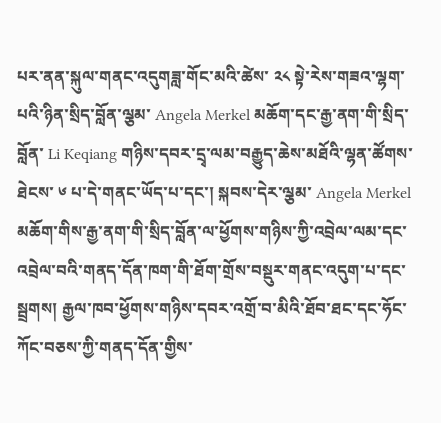པར་ནན་སྐུལ་གནང་འདུགཟླ་གོང་མའི་ཚེས་ ༢༨ སྟེ་རེས་གཟའ་ལྷག་པའི་ཉིན་སྲིད་བློན་ལྕམ་ Angela Merkel མཆོག་དང་རྒྱ་ནག་གི་སྲིད་བློན་ Li Keqiang གཉིས་དབར་དྲྭ་ལམ་བརྒྱུད་ཆེས་མཐོའི་ལྷན་ཚོགས་ཐེངས་ ༦ པ་དེ་གནང་ཡོད་པ་དང་། སྐབས་དེར་ལྕམ་ Angela Merkel མཆོག་གིས་རྒྱ་ནག་གི་སྲིད་བློན་ལ་ཕྱོགས་གཉིས་ཀྱི་འབྲེལ་ལམ་དང་འབྲེལ་བའི་གནད་དོན་ཁག་གི་ཐོག་གྲོས་བསྡུར་གནང་འདུག་པ་དང་སྦྲགས། རྒྱལ་ཁབ་ཕྱོགས་གཉིས་དབར་འགྲོ་བ་མིའི་ཐོབ་ཐང་དང་ཧོང་ཀོང་བཅས་ཀྱི་གནད་དོན་གྱིས་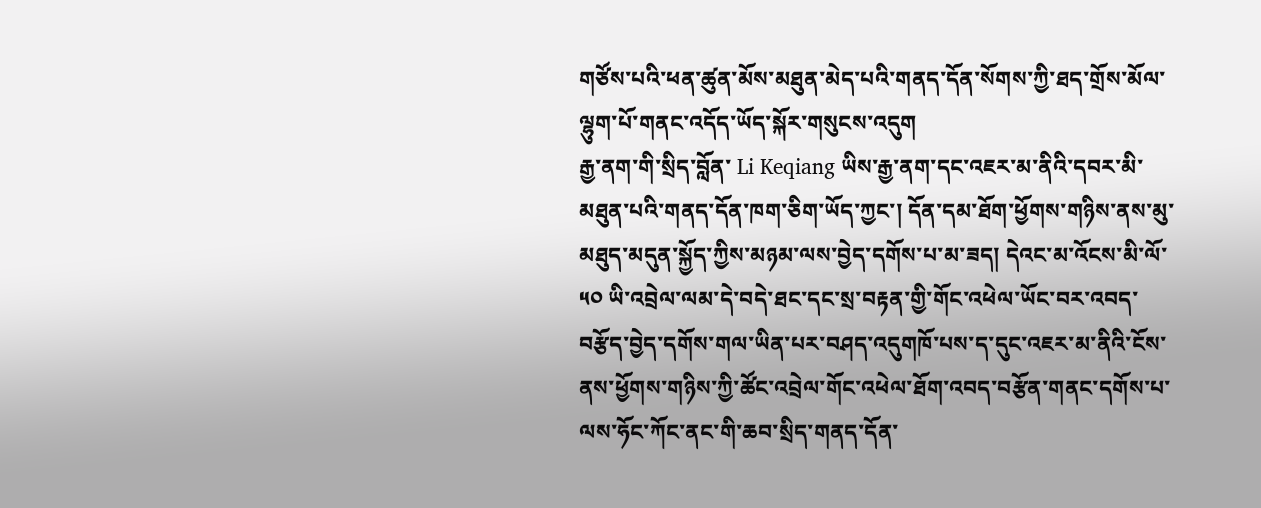གཙོས་པའི་ཕན་ཚུན་མོས་མཐུན་མེད་པའི་གནད་དོན་སོགས་ཀྱི་ཐད་གྲོས་མོལ་ལྷུག་པོ་གནང་འདོད་ཡོད་སྐོར་གསུངས་འདུག
རྒྱ་ནག་གི་སྲིད་བློན་ Li Keqiang ཡིས་རྒྱ་ནག་དང་འཇར་མ་ནིའི་དབར་མི་མཐུན་པའི་གནད་དོན་ཁག་ཅིག་ཡོད་ཀྱང་། དོན་དམ་ཐོག་ཕྱོགས་གཉིས་ནས་མུ་མཐུད་མདུན་སྐྱོད་ཀྱིས་མཉམ་ལས་བྱེད་དགོས་པ་མ་ཟད། དེའང་མ་འོངས་མི་ལོ་ ༥༠ ཡི་འབྲེལ་ལམ་དེ་བདེ་ཐང་དང་སྲ་བརྟན་གྱི་གོང་འཕེལ་ཡོང་བར་འབད་བརྩོད་བྱེད་དགོས་གལ་ཡིན་པར་བཤད་འདུགཁོ་པས་ད་དུང་འཇར་མ་ནིའི་ངོས་ནས་ཕྱོགས་གཉིས་ཀྱི་ཚོང་འབྲེལ་གོང་འཕེལ་ཐོག་འབད་བརྩོན་གནང་དགོས་པ་ལས་ཧོང་ཀོང་ནང་གི་ཆབ་སྲིད་གནད་དོན་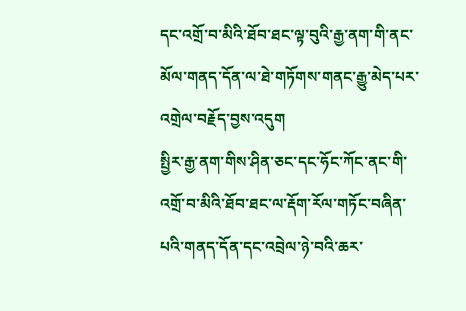དང་འགྲོ་བ་མིའི་ཐོབ་ཐང་ལྟ་བུའི་རྒྱ་ནག་གི་ནང་མོལ་གནད་དོན་ལ་ཐེ་གཏོགས་གནང་རྒྱུ་མེད་པར་འགྲེལ་བརྗོད་བྱས་འདུག
སྤྱིར་རྒྱ་ནག་གིས་ཤིན་ཅང་དང་ཧོང་ཀོང་ནང་གི་འགྲོ་བ་མིའི་ཐོབ་ཐང་ལ་རྡོག་རོལ་གཏོང་བཞིན་པའི་གནད་དོན་དང་འབྲེལ་ཉེ་བའི་ཆར་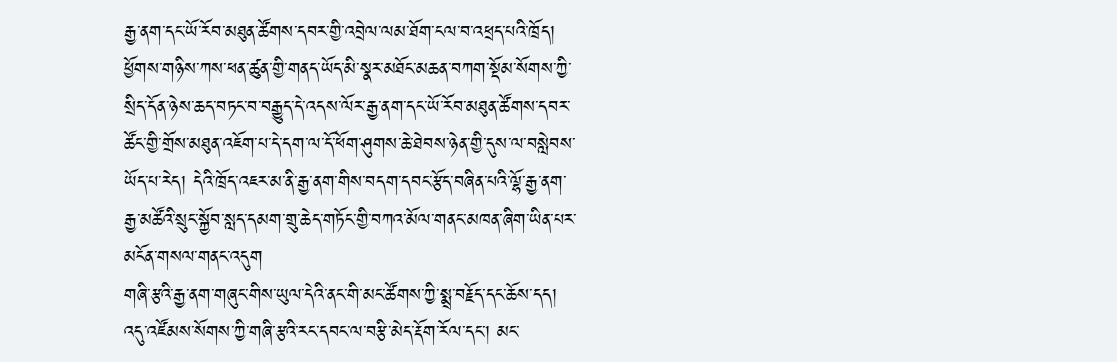རྒྱ་ནག་དང་ཡོ་རོབ་མཐུན་ཚོགས་དབར་གྱི་འབྲེལ་ལམ་ཐོག་ངལ་བ་འཕྲད་པའི་ཁྲོད། ཕྱོགས་གཉིས་ཀས་ཕན་ཚུན་གྱི་གནད་ཡོད་མི་སྣར་མཐོང་མཆན་བཀག་སྡོམ་སོགས་ཀྱི་སྲིད་དོན་ཉེས་ཆད་བཏང་བ་བརྒྱུད་དེ་འདས་ལོར་རྒྱ་ནག་དང་ཡོ་རོབ་མཐུན་ཚོགས་དབར་ཚོང་གྱི་གྲོས་མཐུན་འཇོག་པ་དེ་དག་ལ་དོ་ཕོག་ཤུགས་ཆེ་ཐེབས་ཉེན་གྱི་དུས་ལ་བསླེབས་ཡོད་པ་རེད། དེའི་ཁྲོད་འཇར་མ་ནི་རྒྱ་ནག་གིས་བདག་དབང་རྩོད་བཞིན་པའི་ལྷོ་རྒྱ་ནག་རྒྱ་མཚོའི་སྲུང་སྐྱོབ་སླད་དམག་གྲུ་ཆེད་གཏོང་གྱི་བཀའ་མོལ་གནང་མཁན་ཞིག་ཡིན་པར་མངོན་གསལ་གནང་འདུག
གཞི་རྩའི་རྒྱ་ནག་གཞུང་གིས་ཡུལ་དེའི་ནང་གི་མང་ཚོགས་ཀྱི་སྨྲ་བརྗོད་དང་ཆོས་དད། འདུ་འཛོམས་སོགས་ཀྱི་གཞི་རྩའི་རང་དབང་ལ་བརྩི་མེད་རྡོག་རོལ་དང་། མང་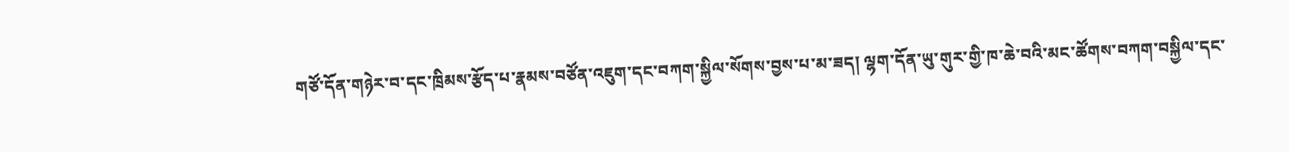གཙོ་དོན་གཉེར་བ་དང་ཁྲིམས་རྩོད་པ་རྣམས་བཙོན་འཇུག་དང་བཀག་སྐྱིལ་སོགས་བྱས་པ་མ་ཟད། ལྷག་དོན་ཡུ་གུར་གྱི་ཁ་ཆེ་བའི་མང་ཚོགས་བཀག་བསྐྱིལ་དང་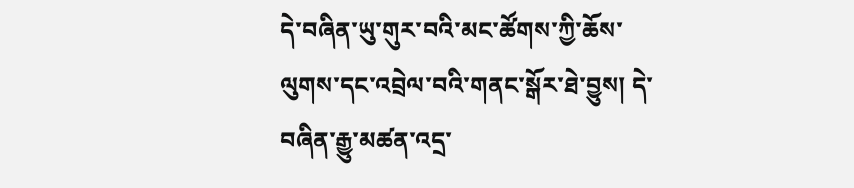དེ་བཞིན་ཡུ་གུར་བའི་མང་ཚོགས་ཀྱི་ཆོས་ལུགས་དང་འབྲེལ་བའི་གནང་སྒོར་ཐེ་བྱུས། དེ་བཞིན་རྒྱུ་མཚན་འདྲ་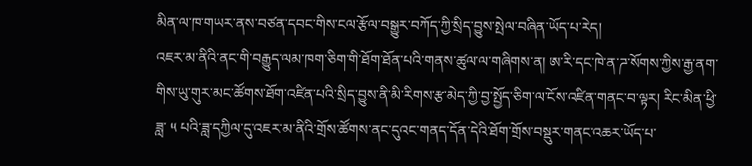མིན་ལ་ཁ་གཡར་ནས་བཙན་དབང་གིས་ངལ་རྩོལ་བསྒྱུར་བཀོད་ཀྱི་སྲིད་བྱུས་སྤེལ་བཞིན་ཡོད་པ་རེད།
འཇར་མ་ནིའི་ནང་གི་བརྒྱུད་ལམ་ཁག་ཅིག་གི་ཐོག་ཐོན་པའི་གནས་ཚུལ་ལ་གཞིགས་ན། ཨ་རི་དང་ཁེ་ན་ཌ་སོགས་ཀྱིས་རྒྱ་ནག་གིས་ཡུ་གུར་མང་ཚོགས་ཐོག་འཛིན་པའི་སྲིད་བྱུས་ནི་མི་རིགས་རྩ་མེད་ཀྱི་བྱ་སྤྱོད་ཅིག་ལ་ངོས་འཛིན་གནང་བ་ལྟར། རིང་མིན་ཕྱི་ཟླ་ ༥ པའི་ཟླ་དཀྱིལ་དུ་འཇར་མ་ནིའི་གྲོས་ཚོགས་ནང་དུའང་གནད་དོན་དེའི་ཐོག་གྲོས་བསྡུར་གནང་འཆར་ཡོད་པ་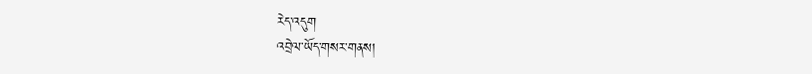རེད་འདུག
འབྲེལ་ཡོད་གསར་གནས།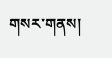གསར་གནས།